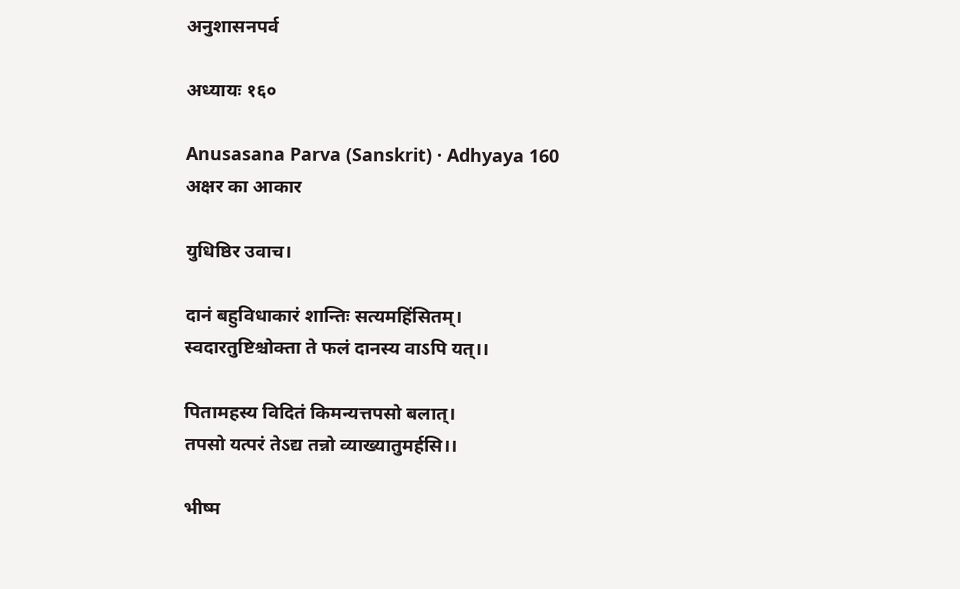अनुशासनपर्व

अध्यायः १६०

Anusasana Parva (Sanskrit) · Adhyaya 160
अक्षर का आकार

युधिष्ठिर उवाच।

दानं बहुविधाकारं शान्तिः सत्यमहिंसितम्।
स्वदारतुष्टिश्चोक्ता ते फलं दानस्य वाऽपि यत्।।

पितामहस्य विदितं किमन्यत्तपसो बलात्।
तपसो यत्परं तेऽद्य तन्नो व्याख्यातुमर्हसि।।

भीष्म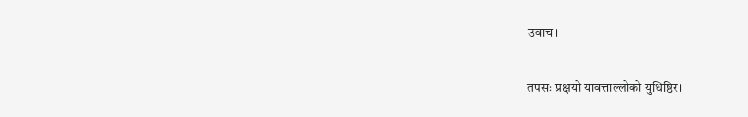उवाच।

तपसः प्रक्षयो यावत्ताल्लोको युधिष्ठिर।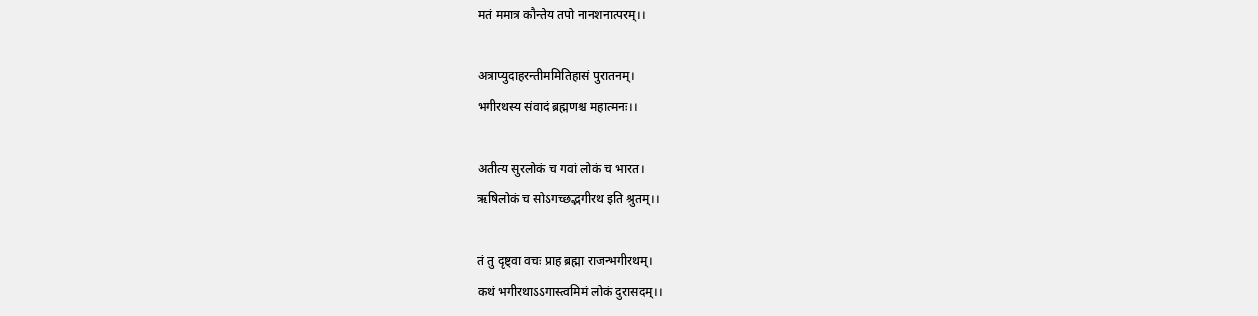मतं ममात्र कौन्तेय तपो नानशनात्परम्।।

अत्राप्युदाहरन्तीममितिहासं पुरातनम्।
भगीरथस्य संवादं ब्रह्मणश्च महात्मनः।।

अतीत्य सुरलोकं च गवां लोकं च भारत।
ऋषिलोकं च सोऽगच्छद्भगीरथ इति श्रुतम्।।

तं तु दृष्ट्वा वचः प्राह ब्रह्मा राजन्भगीरथम्।
कथं भगीरथाऽऽगास्त्वमिमं लोकं दुरासदम्।।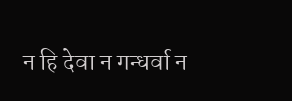न हि देवा न गन्धर्वा न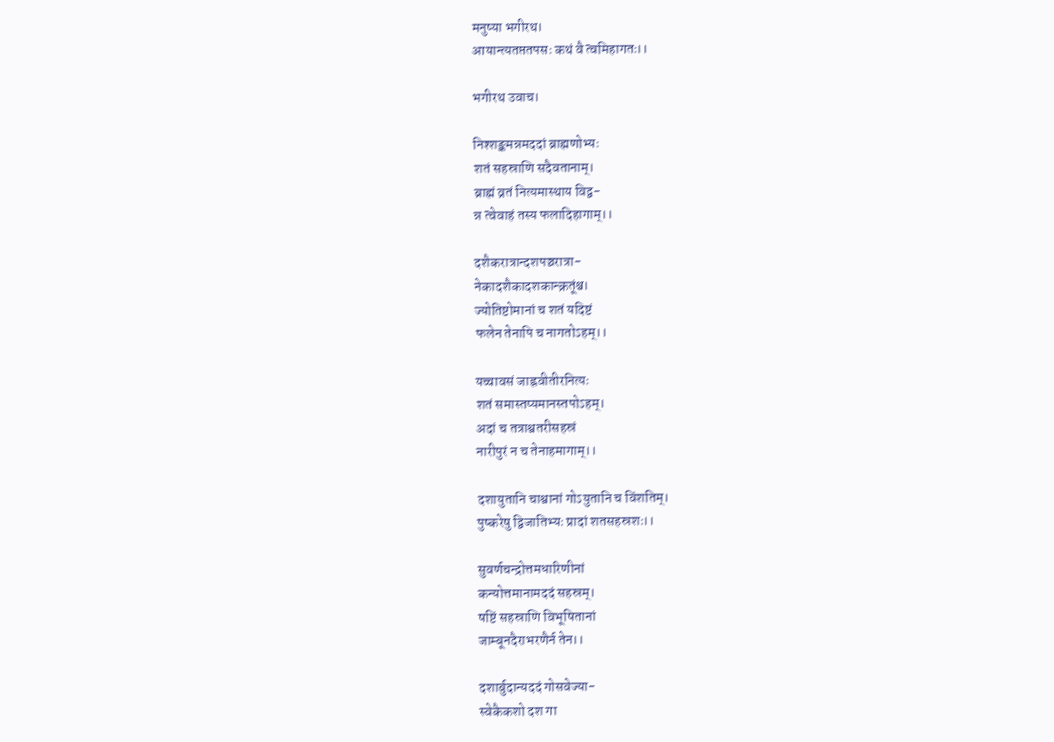मनुष्या भगीरथ।
आयान्त्यतप्ततपसः कथं वै त्वमिहागतः।।

भगीरथ उवाच।

निश्शङ्कमन्नमददां ब्राह्मणोभ्यः
शतं सहस्राणि सदैवतानाम्।
ब्राह्मं व्रतं नित्यमास्थाय विद्व-
न्न त्वेवाहं तस्य फलादिहागाम्।।

दशैकरात्रान्दशपञ्चरात्रा-
नेकादशैकादशकान्क्रतूंश्च।
ज्योतिष्टोमानां च शतं यदिष्टं
फलेन तेनापि च नागतोऽहम्।।

यच्चावसं जाह्नवीतीरनित्यः
शतं समास्तप्यमानस्तपोऽहम्।
अदां च तत्राश्वतरीसहस्रं
नारीपुरं न च तेनाहमागाम्।।

दशायुतानि चाश्वानां गोऽयुतानि च विंशतिम्।
पुष्करेषु द्विजातिभ्यः प्रादां शतसहस्रशः।।

सुवर्णचन्द्रोत्तमधारिणीनां
कन्योत्तमानामददं सहस्रम्।
षष्टिं सहस्राणि विभूषितानां
जाम्बूनदैराभरणैर्न तेन।।

दशार्बुदान्यददं गोसवेज्या-
स्वेकैकशो दश गा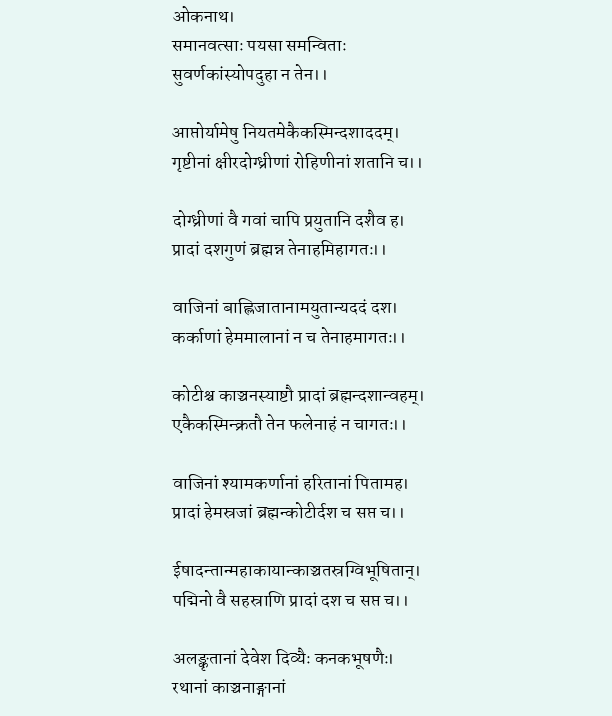ओकनाथ।
समानवत्साः पयसा समन्विताः
सुवर्णकांस्योपदुहा न तेन।।

आप्तोर्यामेषु नियतमेकैकस्मिन्दशाददम्।
गृष्टीनां क्षीरदोग्ध्रीणां रोहिणीनां शतानि च।।

दोग्ध्रीणां वै गवां चापि प्रयुतानि दशैव ह।
प्रादां दशगुणं ब्रह्मन्न तेनाहमिहागतः।।

वाजिनां बाह्लिजातानामयुतान्यददं दश।
कर्काणां हेममालानां न च तेनाहमागतः।।

कोटीश्च काञ्चनस्याष्टौ प्रादां ब्रह्मन्दशान्वहम्।
एकैकस्मिन्क्रतौ तेन फलेनाहं न चागतः।।

वाजिनां श्यामकर्णानां हरितानां पितामह।
प्रादां हेमस्रजां ब्रह्मन्कोटीर्दश च सप्त च।।

ईषादन्तान्महाकायान्काञ्चतस्रग्विभूषितान्।
पद्मिनो वै सहस्राणि प्रादां दश च सप्त च।।

अलङ्कृतानां देवेश दिव्यैः कनकभूषणैः।
रथानां काञ्चनाङ्गानां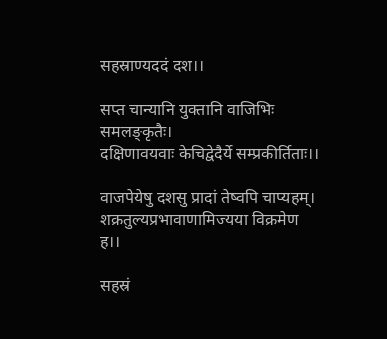सहस्राण्यददं दश।।

सप्त चान्यानि युक्तानि वाजिभिः समलङ्कृतैः।
दक्षिणावयवाः केचिद्वेदैर्ये सम्प्रकीर्तिताः।।

वाजपेयेषु दशसु प्रादां तेष्वपि चाप्यहम्।
शक्रतुल्यप्रभावाणामिज्यया विक्रमेण ह।।

सहस्रं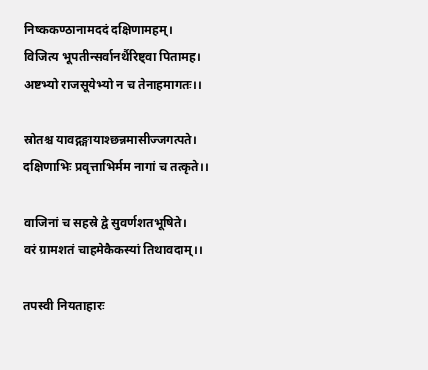निष्ककण्ठानामददं दक्षिणामहम्।
विजित्य भूपतीन्सर्वानर्थैरिष्ट्वा पितामह।
अष्टभ्यो राजसूयेभ्यो न च तेनाहमागतः।।

स्रोतश्च यावद्गङ्गायाश्छन्नमासीज्जगत्पते।
दक्षिणाभिः प्रवृत्ताभिर्मम नागां च तत्कृते।।

वाजिनां च सहस्रे द्वे सुवर्णशतभूषिते।
वरं ग्रामशतं चाहमेकैकस्यां तिथावदाम्।।

तपस्वी नियताहारः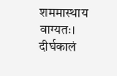शममास्थाय वाग्यतः।
दीर्घकालं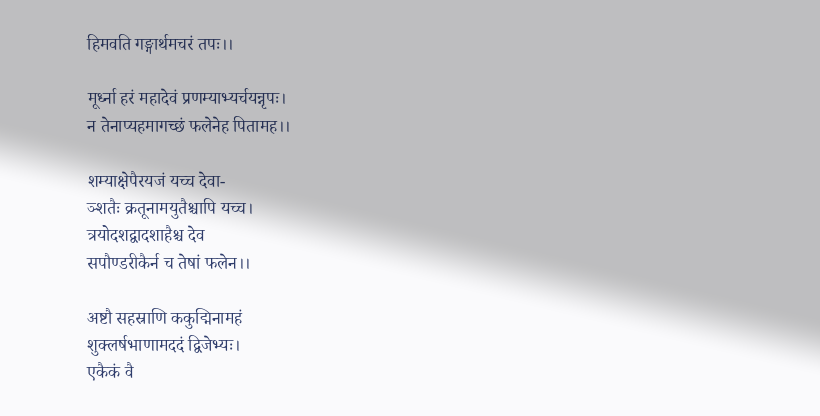हिमवति गङ्गार्थमचरं तपः।।

मूर्ध्ना हरं महादेवं प्रणम्याभ्यर्चयन्नृपः।
न तेनाप्यहमागच्छं फलेनेह पितामह।।

शम्याक्षेपैरयजं यच्च देवा-
ञ्शतैः क्रतूनामयुतैश्चापि यच्च।
त्रयोदशद्वादशाहैश्च देव
सपौण्डरीकैर्न च तेषां फलेन।।

अष्टौ सहस्राणि ककुद्मिनामहं
शुक्लर्षभाणामददं द्विजेभ्यः।
एकैकं वै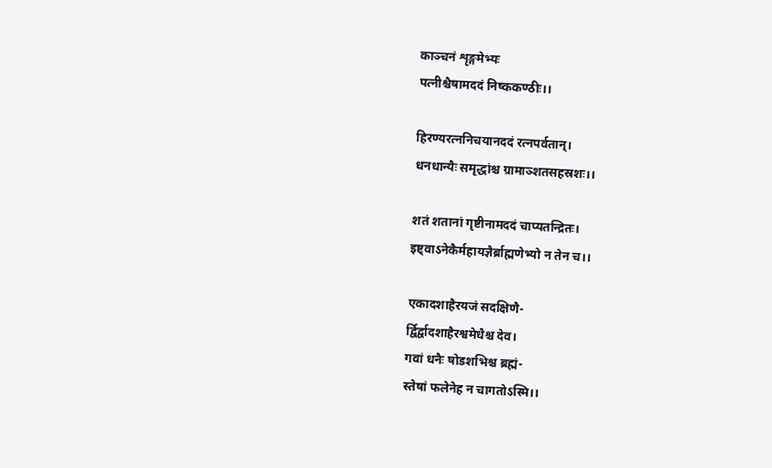काञ्चनं शृङ्गमेभ्यः
पत्नीश्चैषामददं निष्ककण्ठीः।।

हिरण्यरत्ननिचयानददं रत्नपर्वतान्।
धनधान्यैः समृद्धांश्च ग्रामाञ्शतसहस्रशः।।

शतं शतानां गृष्टीनामददं चाप्यतन्द्रितः।
इष्ट्वाऽनेकैर्महायज्ञैर्ब्राह्मणेभ्यो न तेन च।।

एकादशाहैरयजं सदक्षिणै-
र्द्विर्द्वादशाहैरश्वमेधैश्च देव।
गवां धनैः षोडशभिश्च ब्रह्मं-
स्तेषां फलेनेह न चागतोऽस्मि।।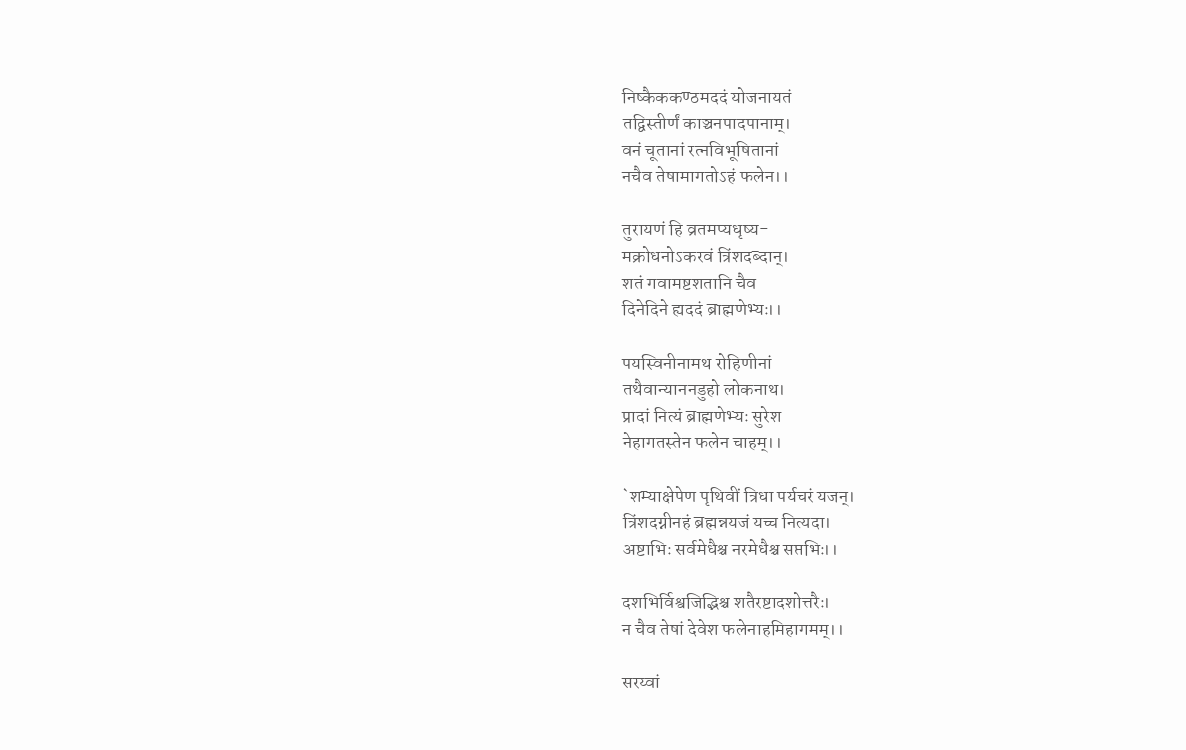निष्कैककण्ठमददं योजनायतं
तद्विस्तीर्णं काञ्चनपादपानाम्।
वनं चूतानां रत्नविभूषितानां
नचैव तेषामागतोऽहं फलेन।।

तुरायणं हि व्रतमप्यधृष्य-
मक्रोधनोऽकरवं त्रिंशदब्दान्।
शतं गवामष्टशतानि चैव
दिनेदिने ह्यददं ब्राह्मणेभ्यः।।

पयस्विनीनामथ रोहिणीनां
तथैवान्याननडुहो लोकनाथ।
प्रादां नित्यं ब्राह्मणेभ्यः सुरेश
नेहागतस्तेन फलेन चाहम्।।

`शम्याक्षेपेण पृथिवीं त्रिधा पर्यचरं यजन्।
त्रिंशदग्नीनहं ब्रह्मन्नयजं यच्च नित्यदा।
अष्टाभिः सर्वमेधैश्च नरमेधैश्च सप्तभिः।।

दशभिर्विश्वजिद्भिश्च शतैरष्टादशोत्तरैः।
न चैव तेषां देवेश फलेनाहमिहागमम्।।

सरय्वां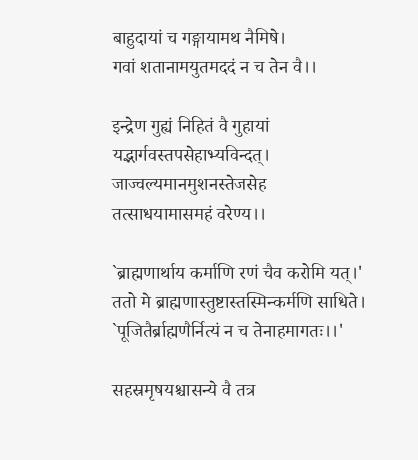बाहुदायां च गङ्गायामथ नैमिषे।
गवां शतानामयुतमददं न च तेन वै।।

इन्द्रेण गुह्यं निहितं वै गुहायां
यद्भार्गवस्तपसेहाभ्यविन्दत्।
जाज्वल्यमानमुशनस्तेजसेह
तत्साधयामासमहं वरेण्य।।

`ब्राह्मणार्थाय कर्माणि रणं चैव करोमि यत्।'
ततो मे ब्राह्मणास्तुष्टास्तस्मिन्कर्मणि साधिते।
`पूजितैर्ब्राह्मणैर्नित्यं न च तेनाहमागतः।।'

सहस्रमृषयश्चासन्ये वै तत्र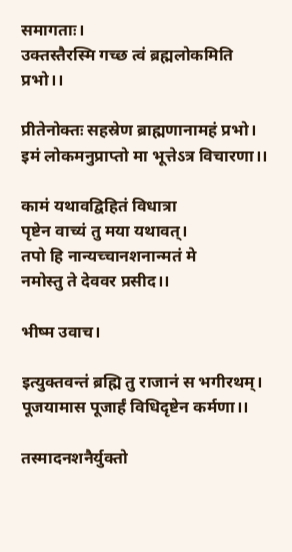समागताः।
उक्तस्तैरस्मि गच्छ त्वं ब्रह्मलोकमिति प्रभो।।

प्रीतेनोक्तः सहस्रेण ब्राह्मणानामहं प्रभो।
इमं लोकमनुप्राप्तो मा भूत्तेऽत्र विचारणा।।

कामं यथावद्विहितं विधात्रा
पृष्टेन वाच्यं तु मया यथावत्।
तपो हि नान्यच्चानशनान्मतं मे
नमोस्तु ते देववर प्रसीद।।

भीष्म उवाच।

इत्युक्तवन्तं ब्रह्मि तु राजानं स भगीरथम्।
पूजयामास पूजार्हं विधिदृष्टेन कर्मणा।।

तस्मादनशनैर्युक्तो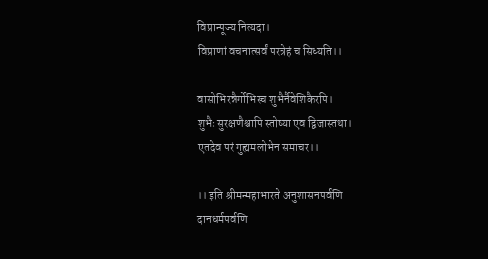विप्रान्पूज्य नित्यदा।
विप्राणां वचनात्सर्वं परत्रेहं च सिध्यति।।

वासोभिरन्नैर्गोभिस्च शुभैर्नैवेशिकैरपि।
शुभैः सुरक्षणैश्चापि स्तोष्या एव द्विजास्तथा।
एतदेव परं गुह्यमलोभेन समाचर।।

।। इति श्रीमन्महाभारते अनुशासनपर्वणि
दानधर्मपर्वणि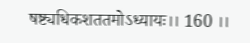षष्ट्यधिकशततमोऽध्यायः।। 160 ।।